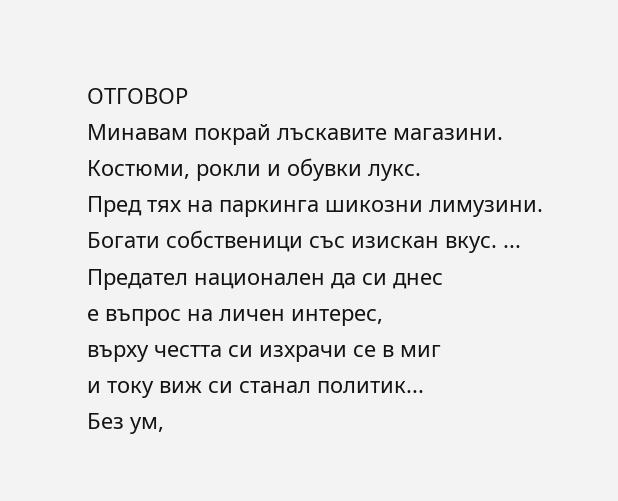ОТГОВОР
Минавам покрай лъскавите магазини.
Костюми, рокли и обувки лукс.
Пред тях на паркинга шикозни лимузини.
Богати собственици със изискан вкус. ...
Предател национален да си днес
е въпрос на личен интерес,
върху честта си изхрачи се в миг
и току виж си станал политик...
Без ум,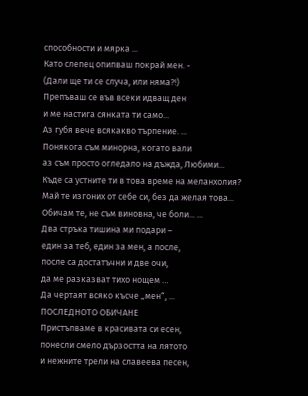способности и мярка ...
Като слепец опипваш покрай мен. -
(Дали ще ти се случа, или няма?!)
Препъваш се във всеки идващ ден
и ме настига сянката ти само...
Аз губя вече всякакво търпение. ...
Понякога съм минорна, когато вали
aз съм просто огледало на дъжда, Любими...
Къде са устните ти в това време на меланхолия?
Май те изгоних от себе си, без да желая това...
Обичам те, не съм виновна, че боли... ...
Два стръка тишина ми подари –
един за теб, един за мен, а после,
после са достатъчни и две очи,
да ме разказват тихо нощем …
Да чертаят всяко късче „мен“, ...
ПОСЛЕДНОТО ОБИЧАНЕ
Пристъпваме в красивата си есен,
понесли смело дързостта на лятото
и нежните трели на славеева песен,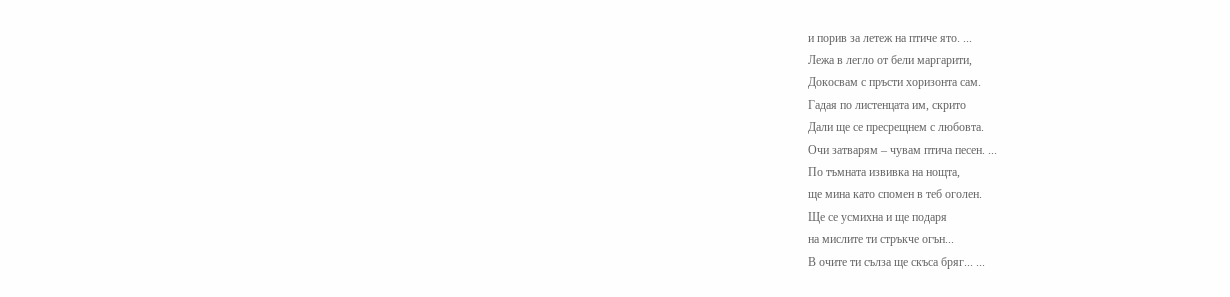и порив за летеж на птиче ято. ...
Лежа в легло от бели маргарити,
Докосвам с пръсти хоризонта сам.
Гадая по листенцата им, скрито
Дали ще се пресрещнем с любовта.
Очи затварям – чувам птича песен. ...
По тъмната извивка на нощта,
ще мина като спомен в теб оголен.
Ще се усмихна и ще подаря
на мислите ти стръкче огън...
В очите ти сълза ще скъса бряг... ...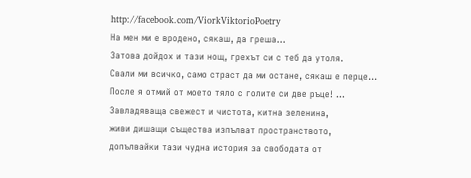http://facebook.com/ViorkViktorioPoetry
На мен ми е вродено, сякаш, да греша...
Затова дойдох и тази нощ, грехът си с теб да утоля.
Свали ми всичко, само страст да ми остане, сякаш е перце...
После я отмий от моето тяло с голите си две ръце! ...
Завладяваща свежест и чистота, китна зеленина,
живи дишащи същества изпълват пространството,
допълвайки тази чудна история за свободата от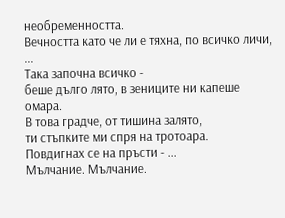необременността.
Вечността като че ли е тяхна, по всичко личи, ...
Така започна всичко -
беше дълго лято, в зениците ни капеше омара.
В това градче, от тишина залято,
ти стъпките ми спря на тротоара.
Повдигнах се на пръсти - ...
Мълчание. Мълчание.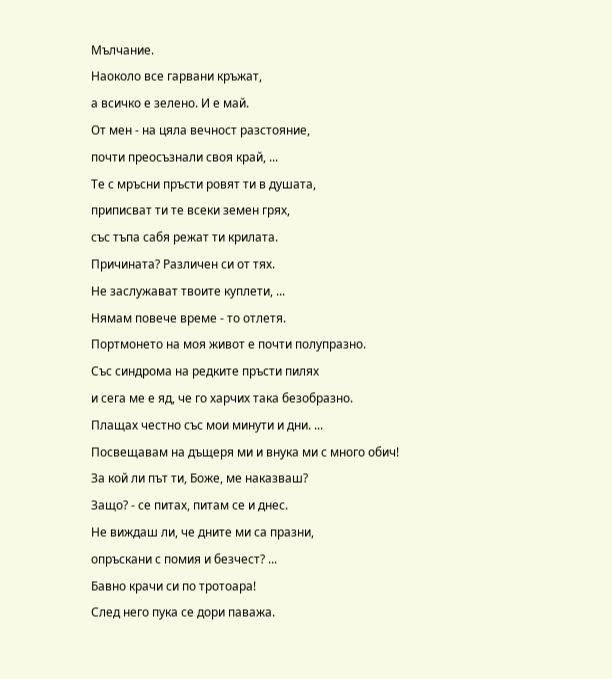Мълчание.
Наоколо все гарвани кръжат,
а всичко е зелено. И е май.
От мен - на цяла вечност разстояние,
почти преосъзнали своя край, ...
Те с мръсни пръсти ровят ти в душата,
приписват ти те всеки земен грях,
със тъпа сабя режат ти крилата.
Причината? Различен си от тях.
Не заслужават твоите куплети, ...
Нямам повече време - то отлетя.
Портмонето на моя живот е почти полупразно.
Със синдрома на редките пръсти пилях
и сега ме е яд, че го харчих така безобразно.
Плащах честно със мои минути и дни. ...
Посвещавам на дъщеря ми и внука ми с много обич!
За кой ли път ти, Боже, ме наказваш?
Защо? - се питах, питам се и днес.
Не виждаш ли, че дните ми са празни,
опръскани с помия и безчест? ...
Бавно крачи си по тротоара!
След него пука се дори паважа.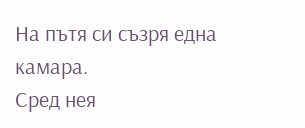На пътя си съзря една камара.
Сред нея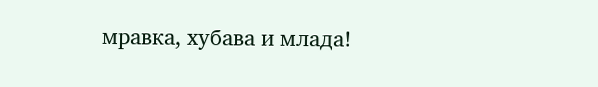мравка, хубава и млада!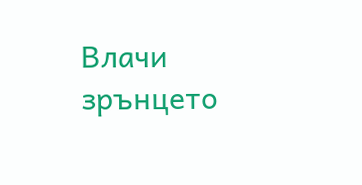Влачи зрънцето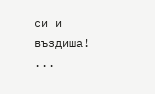си и въздиша! ...